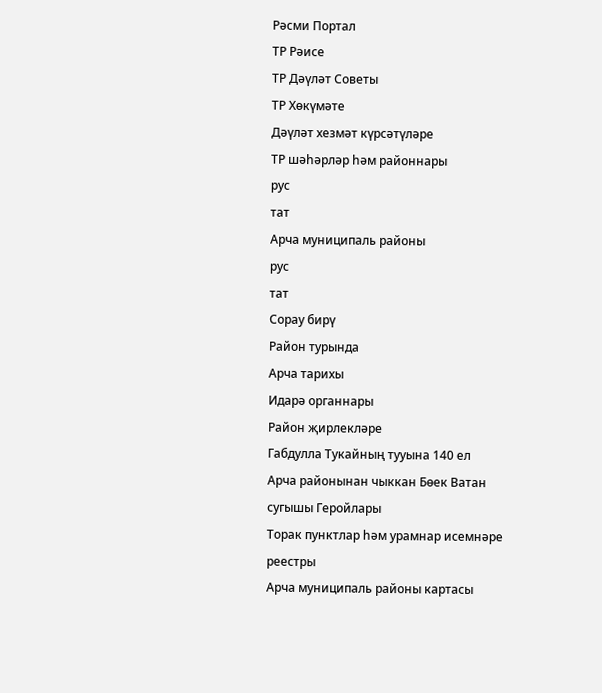Рәсми Портал
ТР Рәисе
ТР Дәүләт Советы
ТР Хөкүмәте
Дәүләт хезмәт күрсәтүләре
ТР шәһәрләр һәм районнары
рус
тат
Арча муниципаль районы
рус
тат
Сорау бирү
Район турында
Арча тарихы
Идарә органнары
Район җирлекләре
Габдулла Тукайның тууына 140 ел
Арча районынан чыккан Бөек Ватан сугышы Геройлары
Торак пунктлар һәм урамнар исемнәре реестры
Арча муниципаль районы картасы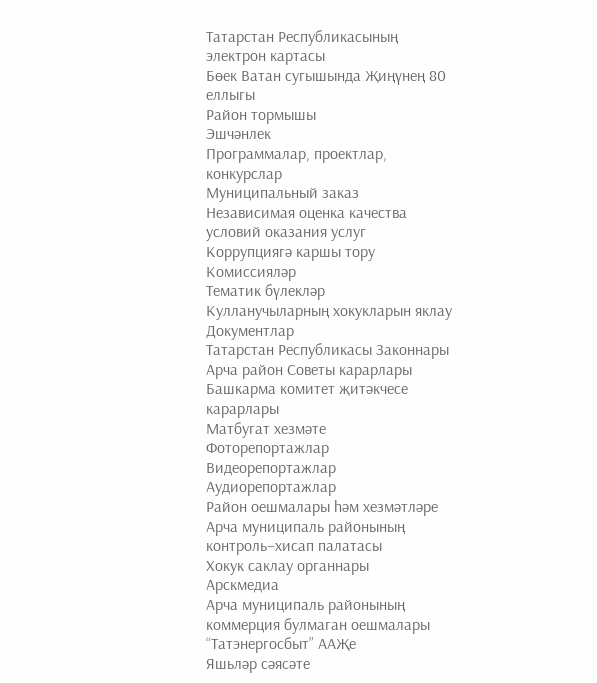Татарстан Республикасының электрон картасы
Бөек Ватан сугышында Җиңүнең 80 еллыгы
Район тормышы
Эшчәнлек
Программалар, проектлар, конкурслар
Муниципальный заказ
Независимая оценка качества условий оказания услуг
Коррупциягә каршы тору
Комиссияләр
Тематик бүлекләр
Кулланучыларның хокукларын яклау
Документлар
Татарстан Республикасы Законнары
Арча район Советы карарлары
Башкарма комитет җитәкчесе карарлары
Матбугат хезмәте
Фоторепортажлар
Видеорепортажлар
Аудиорепортажлар
Район оешмалары һәм хезмәтләре
Арча муниципаль районының контроль–хисап палатасы
Хокук саклау органнары
Арскмедиа
Арча муниципаль районының коммерция булмаган оешмалары
“Татэнергосбыт” ААҖе
Яшьләр сәясәте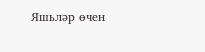Яшьләр өчен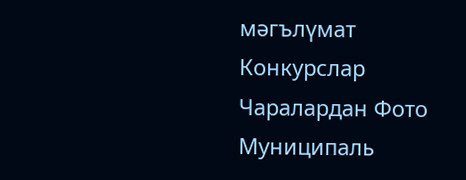мәгълүмат
Конкурслар
Чаралардан Фото
Муниципаль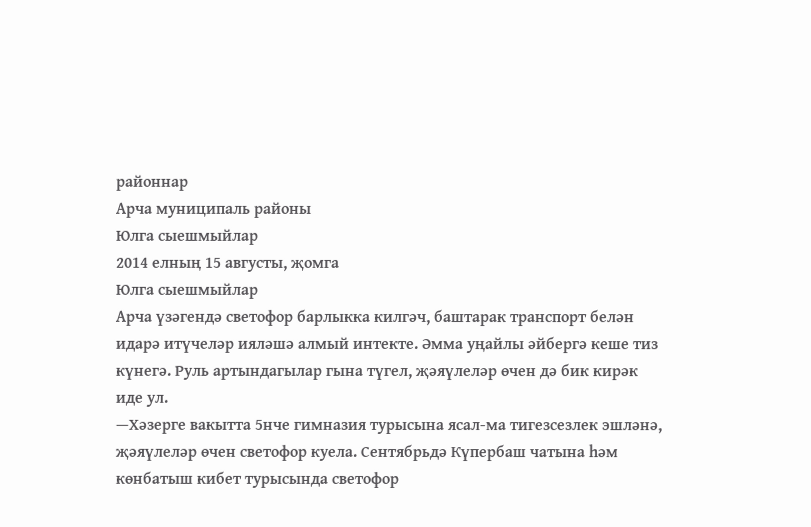районнар
Арча муниципаль районы
Юлга сыешмыйлар
2014 елның 15 августы, җомга
Юлга сыешмыйлар
Арча үзәгендә светофор барлыкка килгәч, баштарак транспорт белән идарә итүчеләр ияләшә алмый интекте. Әмма уңайлы әйбергә кеше тиз күнегә. Руль артындагылар гына түгел, җәяүлеләр өчен дә бик кирәк иде ул.
—Хәзерге вакытта 5нче гимназия турысына ясал-ма тигезсезлек эшләнә, җәяүлеләр өчен светофор куела. Сентябрьдә Күпербаш чатына һәм көнбатыш кибет турысында светофор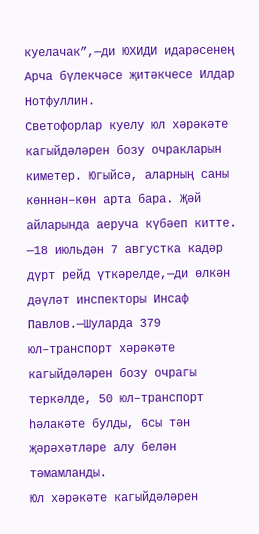куелачак”,—ди ЮХИДИ идарәсенең Арча бүлекчәсе җитәкчесе Илдар Нотфуллин.
Светофорлар куелу юл хәрәкәте кагыйдәләрен бозу очракларын киметер. Югыйсә, аларның саны көннән–көн арта бара. Җәй айларында аеруча күбәеп китте.
—18 июльдән 7 августка кадәр дүрт рейд үткәрелде,—ди өлкән дәүләт инспекторы Инсаф Павлов.—Шуларда 379 юл–транспорт хәрәкәте кагыйдәләрен бозу очрагы теркәлде, 50 юл–транспорт һәлакәте булды, 6сы тән җәрәхәтләре алу белән тәмамланды.
Юл хәрәкәте кагыйдәләрен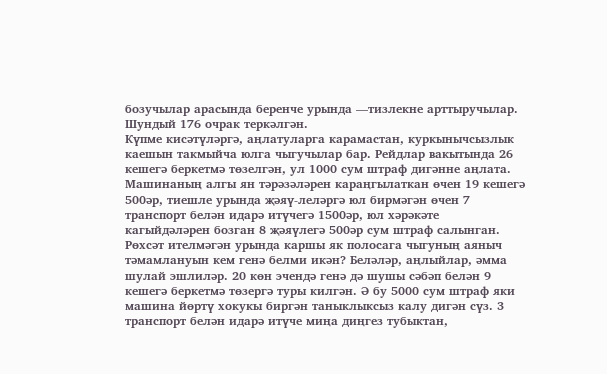бозучылар арасында беренче урында —тизлекне арттыручылар. Шундый 176 очрак теркәлгән.
Күпме кисәтүләргә, аңлатуларга карамастан, куркынычсызлык каешын такмыйча юлга чыгучылар бар. Рейдлар вакытында 26 кешегә беркетмә төзелгән, ул 1000 сум штраф дигәнне аңлата. Машинаның алгы ян тәрәзәләрен караңгылаткан өчен 19 кешегә 500әр, тиешле урында җәяү-леләргә юл бирмәгән өчен 7 транспорт белән идарә итүчегә 1500әр, юл хәрәкәте кагыйдәләрен бозган 8 җәяүлегә 500әр сум штраф салынган. Рөхсәт ителмәгән урында каршы як полосага чыгуның аяныч тәмамлануын кем генә белми икән? Беләләр, аңлыйлар, әмма шулай эшлиләр. 20 көн эчендә генә дә шушы сәбәп белән 9 кешегә беркетмә төзергә туры килгән. Ә бу 5000 сум штраф яки машина йөртү хокукы биргән таныклыксыз калу дигән сүз. 3 транспорт белән идарә итүче миңа диңгез тубыктан,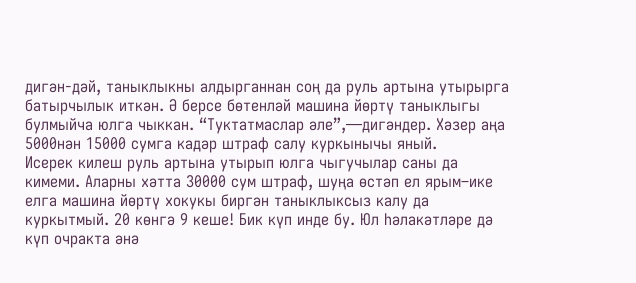дигән-дәй, таныклыкны алдырганнан соң да руль артына утырырга батырчылык иткән. Ә берсе бөтенләй машина йөртү таныклыгы булмыйча юлга чыккан. “Туктатмаслар әле”,—дигәндер. Хәзер аңа 5000нән 15000 сумга кадәр штраф салу куркынычы яный.
Исерек килеш руль артына утырып юлга чыгучылар саны да кимеми. Аларны хәтта 30000 сум штраф, шуңа өстәп ел ярым–ике елга машина йөртү хокукы биргән таныклыксыз калу да куркытмый. 20 көнгә 9 кеше! Бик күп инде бу. Юл һәлакәтләре дә күп очракта әнә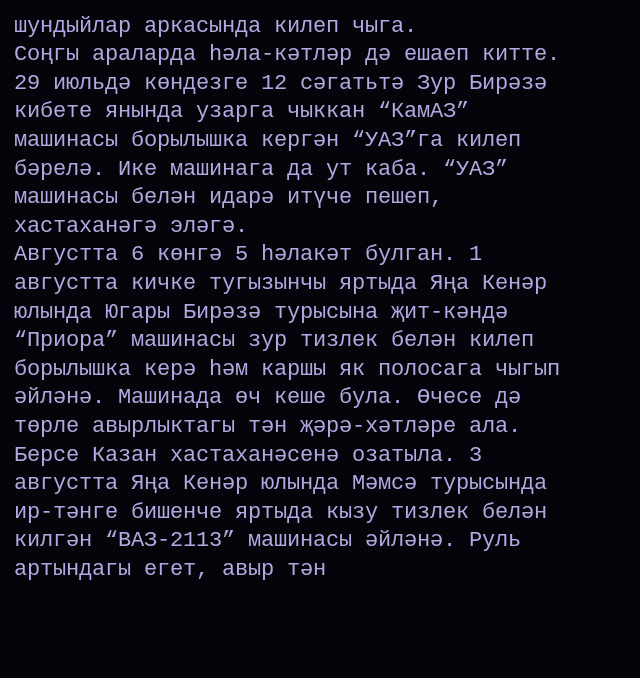шундыйлар аркасында килеп чыга.
Соңгы араларда һәла-кәтләр дә ешаеп китте. 29 июльдә көндезге 12 сәгатьтә Зур Бирәзә кибете янында узарга чыккан “КамАЗ” машинасы борылышка кергән “УАЗ”га килеп бәрелә. Ике машинага да ут каба. “УАЗ” машинасы белән идарә итүче пешеп, хастаханәгә эләгә.
Августта 6 көнгә 5 һәлакәт булган. 1 августта кичке тугызынчы яртыда Яңа Кенәр юлында Югары Бирәзә турысына җит-кәндә “Приора” машинасы зур тизлек белән килеп борылышка керә һәм каршы як полосага чыгып әйләнә. Машинада өч кеше була. Өчесе дә төрле авырлыктагы тән җәрә-хәтләре ала. Берсе Казан хастаханәсенә озатыла. 3 августта Яңа Кенәр юлында Мәмсә турысында ир-тәнге бишенче яртыда кызу тизлек белән килгән “ВАЗ-2113” машинасы әйләнә. Руль артындагы егет, авыр тән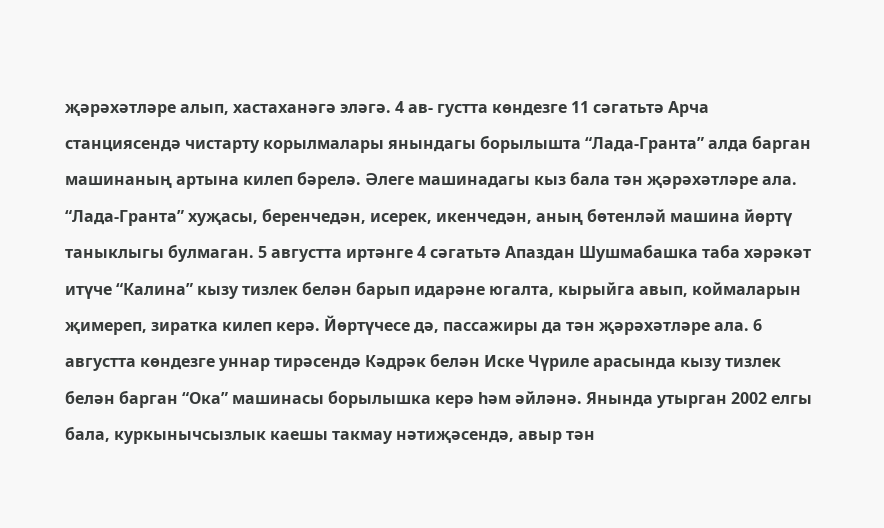җәрәхәтләре алып, хастаханәгә эләгә. 4 ав- густта көндезге 11 сәгатьтә Арча станциясендә чистарту корылмалары янындагы борылышта “Лада-Гранта” алда барган машинаның артына килеп бәрелә. Әлеге машинадагы кыз бала тән җәрәхәтләре ала. “Лада-Гранта” хуҗасы, беренчедән, исерек, икенчедән, аның бөтенләй машина йөртү таныклыгы булмаган. 5 августта иртәнге 4 сәгатьтә Апаздан Шушмабашка таба хәрәкәт итүче “Калина” кызу тизлек белән барып идарәне югалта, кырыйга авып, коймаларын җимереп, зиратка килеп керә. Йөртүчесе дә, пассажиры да тән җәрәхәтләре ала. 6 августта көндезге уннар тирәсендә Кәдрәк белән Иске Чүриле арасында кызу тизлек белән барган “Ока” машинасы борылышка керә һәм әйләнә. Янында утырган 2002 елгы бала, куркынычсызлык каешы такмау нәтиҗәсендә, авыр тән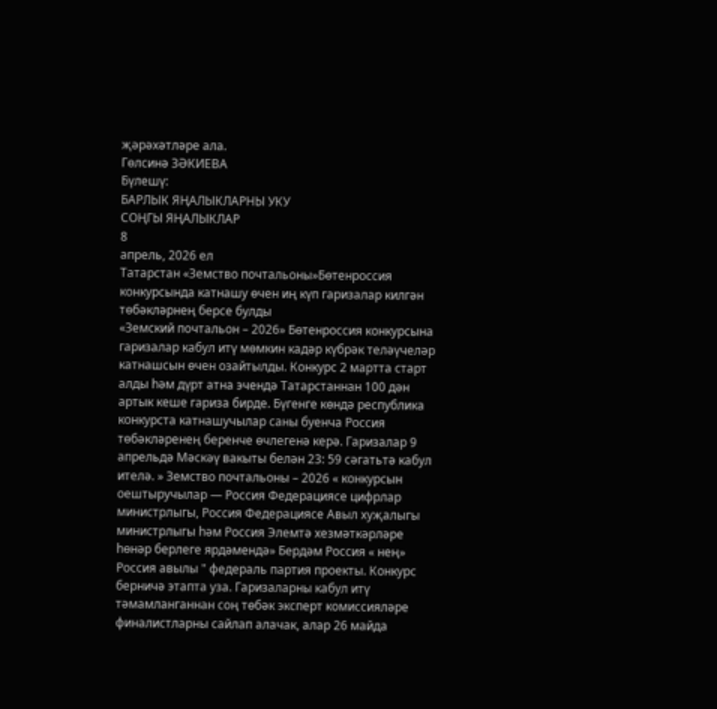җәрәхәтләре ала.
Гөлсинә ЗӘКИЕВА
Бүлешү:
БАРЛЫК ЯҢАЛЫКЛАРНЫ УКУ
СОҢГЫ ЯҢАЛЫКЛАР
8
апрель, 2026 ел
Татарстан «Земство почтальоны»Бөтенроссия конкурсында катнашу өчен иң күп гаризалар килгән төбәкләрнең берсе булды
«Земский почтальон – 2026» Бөтенроссия конкурсына гаризалар кабул итү мөмкин кадәр күбрәк теләүчеләр катнашсын өчен озайтылды. Конкурс 2 мартта старт алды һәм дүрт атна эчендә Татарстаннан 100 дән артык кеше гариза бирде. Бүгенге көндә республика конкурста катнашучылар саны буенча Россия төбәкләренең беренче өчлегенә керә. Гаризалар 9 апрельдә Мәскәү вакыты белән 23: 59 сәгатьтә кабул ителә. » Земство почтальоны – 2026 « конкурсын оештыручылар — Россия Федерациясе цифрлар министрлыгы, Россия Федерациясе Авыл хуҗалыгы министрлыгы һәм Россия Элемтә хезмәткәрләре һөнәр берлеге ярдәмендә» Бердәм Россия « нең» Россия авылы " федераль партия проекты. Конкурс берничә этапта уза. Гаризаларны кабул итү тәмамланганнан соң төбәк эксперт комиссияләре финалистларны сайлап алачак, алар 26 майда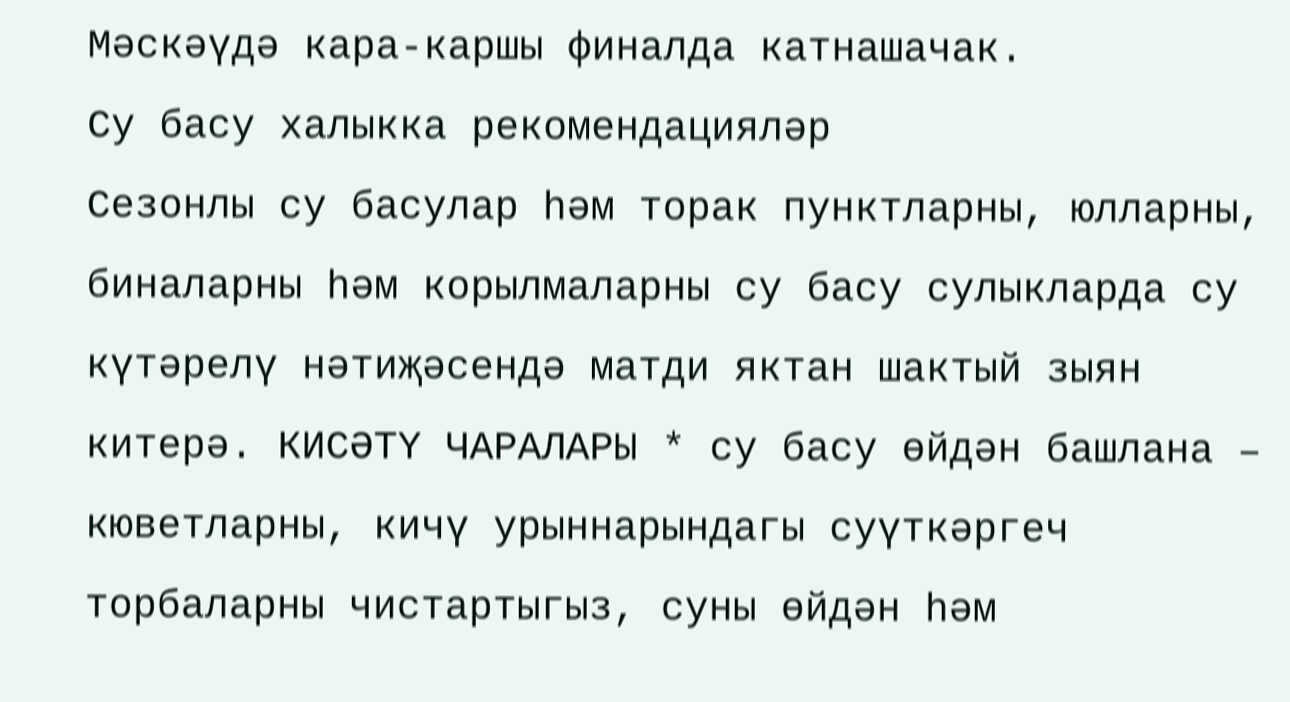Мәскәүдә кара-каршы финалда катнашачак.
Су басу халыкка рекомендацияләр
Сезонлы су басулар һәм торак пунктларны, юлларны, биналарны һәм корылмаларны су басу сулыкларда су күтәрелү нәтиҗәсендә матди яктан шактый зыян китерә. КИСӘТҮ ЧАРАЛАРЫ * су басу өйдән башлана – кюветларны, кичү урыннарындагы суүткәргеч торбаларны чистартыгыз, суны өйдән һәм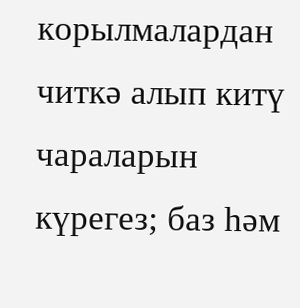корылмалардан читкә алып китү чараларын күрегез; баз һәм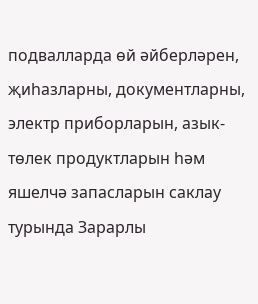подвалларда өй әйберләрен, җиһазларны, документларны, электр приборларын, азык-төлек продуктларын һәм яшелчә запасларын саклау турында Зарарлы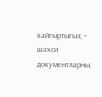кайгыртыгыз; • шәхси документларны,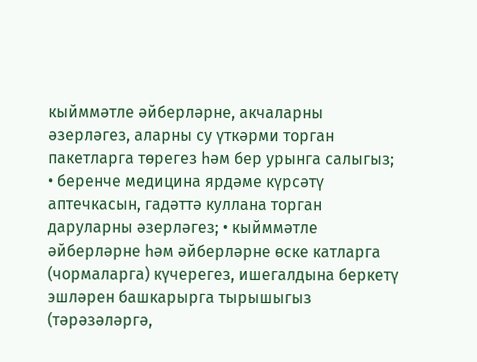кыйммәтле әйберләрне, акчаларны әзерләгез, аларны су үткәрми торган пакетларга төрегез һәм бер урынга салыгыз; • беренче медицина ярдәме күрсәтү аптечкасын, гадәттә куллана торган даруларны әзерләгез; • кыйммәтле әйберләрне һәм әйберләрне өске катларга (чормаларга) күчерегез, ишегалдына беркетү эшләрен башкарырга тырышыгыз (тәрәзәләргә,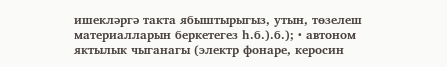ишекләргә такта ябыштырыгыз, утын, төзелеш материалларын беркетегез һ.б.).б.); • автоном яктылык чыганагы (электр фонаре, керосин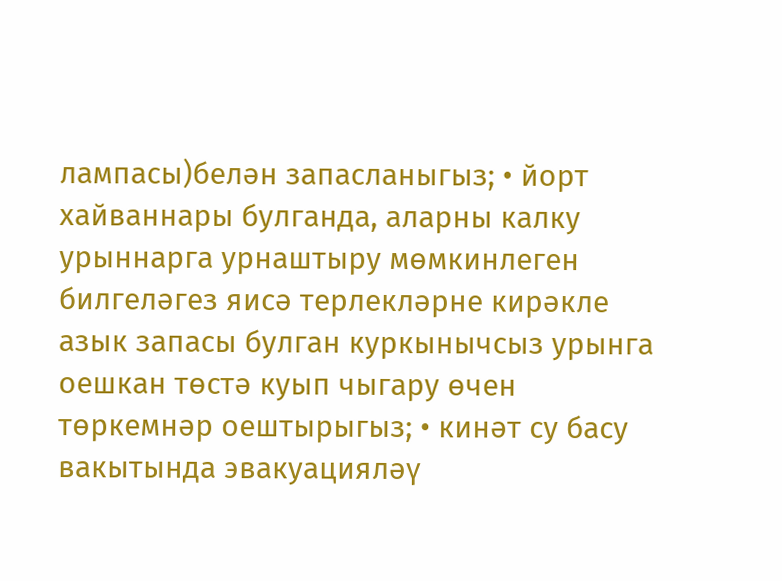лампасы)белән запасланыгыз; • йорт хайваннары булганда, аларны калку урыннарга урнаштыру мөмкинлеген билгеләгез яисә терлекләрне кирәкле азык запасы булган куркынычсыз урынга оешкан төстә куып чыгару өчен төркемнәр оештырыгыз; • кинәт су басу вакытында эвакуацияләү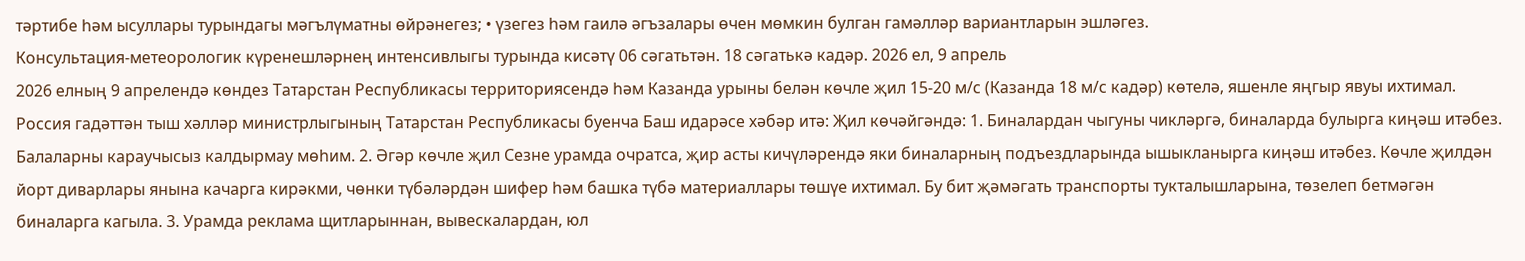тәртибе һәм ысуллары турындагы мәгълүматны өйрәнегез; • үзегез һәм гаилә әгъзалары өчен мөмкин булган гамәлләр вариантларын эшләгез.
Консультация-метеорологик күренешләрнең интенсивлыгы турында кисәтү 06 сәгатьтән. 18 сәгатькә кадәр. 2026 ел, 9 апрель
2026 елның 9 апрелендә көндез Татарстан Республикасы территориясендә һәм Казанда урыны белән көчле җил 15-20 м/с (Казанда 18 м/с кадәр) көтелә, яшенле яңгыр явуы ихтимал. Россия гадәттән тыш хәлләр министрлыгының Татарстан Республикасы буенча Баш идарәсе хәбәр итә: Җил көчәйгәндә: 1. Биналардан чыгуны чикләргә, биналарда булырга киңәш итәбез. Балаларны караучысыз калдырмау мөһим. 2. Әгәр көчле җил Сезне урамда очратса, җир асты кичүләрендә яки биналарның подъездларында ышыкланырга киңәш итәбез. Көчле җилдән йорт диварлары янына качарга кирәкми, чөнки түбәләрдән шифер һәм башка түбә материаллары төшүе ихтимал. Бу бит җәмәгать транспорты тукталышларына, төзелеп бетмәгән биналарга кагыла. 3. Урамда реклама щитларыннан, вывескалардан, юл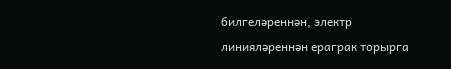билгеләреннән, электр линияләреннән ераграк торырга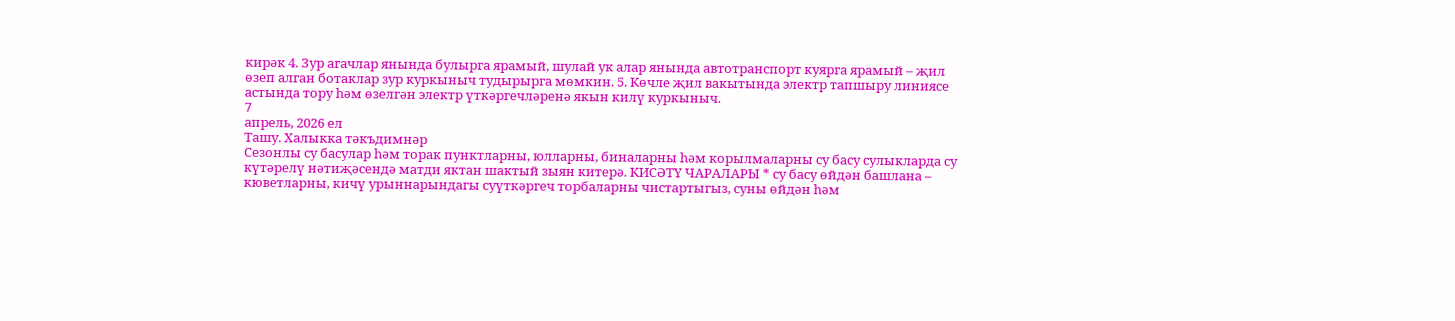кирәк 4. Зур агачлар янында булырга ярамый, шулай ук алар янында автотранспорт куярга ярамый – җил өзеп алган ботаклар зур куркыныч тудырырга мөмкин. 5. Көчле җил вакытында электр тапшыру линиясе астында тору һәм өзелгән электр үткәргечләренә якын килү куркыныч.
7
апрель, 2026 ел
Ташу. Халыкка тәкъдимнәр
Сезонлы су басулар һәм торак пунктларны, юлларны, биналарны һәм корылмаларны су басу сулыкларда су күтәрелү нәтиҗәсендә матди яктан шактый зыян китерә. КИСӘТҮ ЧАРАЛАРЫ * су басу өйдән башлана – кюветларны, кичү урыннарындагы суүткәргеч торбаларны чистартыгыз, суны өйдән һәм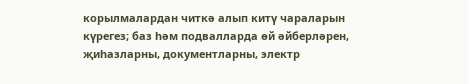корылмалардан читкә алып китү чараларын күрегез; баз һәм подвалларда өй әйберләрен, җиһазларны, документларны, электр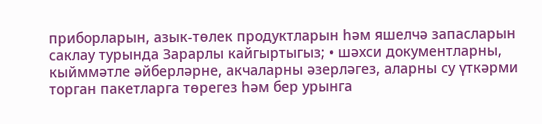приборларын, азык-төлек продуктларын һәм яшелчә запасларын саклау турында Зарарлы кайгыртыгыз; • шәхси документларны, кыйммәтле әйберләрне, акчаларны әзерләгез, аларны су үткәрми торган пакетларга төрегез һәм бер урынга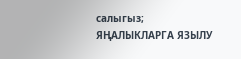салыгыз;
ЯҢАЛЫКЛАРГА ЯЗЫЛУ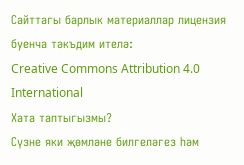Сайттагы барлык материаллар лицензия буенча тәкъдим ителә:
Creative Commons Attribution 4.0 International
Хата таптыгызмы?
Сүзне яки җөмләне билгеләгез һәм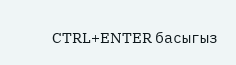CTRL+ENTER басыгыз